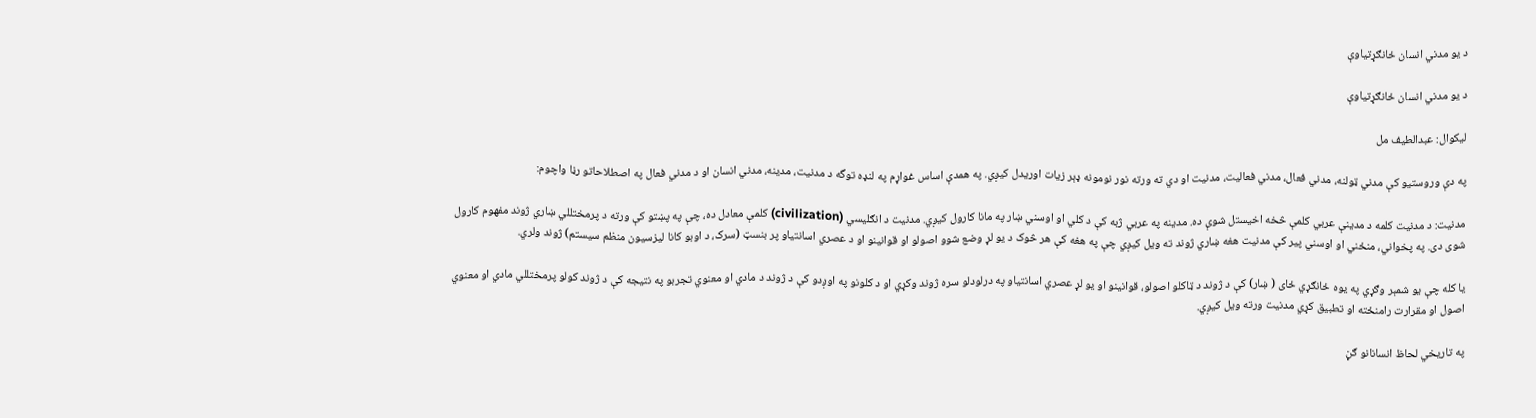د يو مدني انسان ځانګړتياوې

د يو مدني انسان ځانګړتياوې

ليکوال: عبدالطيف مل

په دې وروستيو کې مدني ټولنه، مدني فعال، مدني فعاليت، مدنيت او دي ته ورته نور نومونه ډېر زيات اوريدل کيږي. په همدې اساس غواړم په لنډه توگه د مدنيت، مدينه، مدني انسان او د مدني فعال په اصطلاحاتو رڼا واچوم:

مدنيت: د مدنيت کلمه د مدينې عربي کلمې څخه اخيستل شوې ده. مدينه په عربي ژبه کې د کلي او اوسني ښار په مانا کارول کيږي. مدنيت د انګليسي (civilization) کلمې معادل ده، چې په پښتو کې ورته د پرمختللي ښاري ژوند مفهوم کارول شوی دی. په پخواني، منځني او اوسني پير کې مدنيت هغه ښاري ژوند ته ويل کيږي چې په هغه کې هر څوک د يو لړ وضع شوو اصولو او قوانينو او د عصري اسانتياو پر بنسټ (سرک، د اوبو کانا ليزسيون منظم سيستم) ژوند ولري.

يا کله چې يو شمېر وګړي په يوه ځانګړي ځای ( ښار) کې د ژوند د ټاکلو اصولو، قوانينو او يو لړ عصري اسانتياو په درلودلو سره ژوند وکړي او د کلونو په اوږدو کې د ژوند د مادي او معنوي تجربو په نتيجه کې د ژوند کولو پرمختللي مادي او معنوي اصول او مقرارت رامنځته او تطبيق کړي مدنيت ورته ويل کيږي.

په تاريخي لحاظ انسانانو ګڼ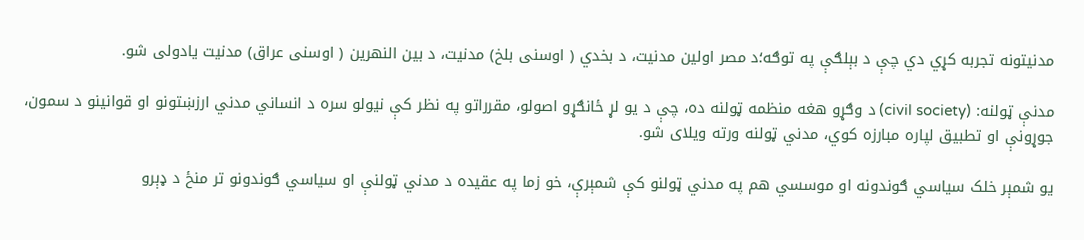مدنيتونه تجربه کړي دي چې د بېلګې په توګه؛د مصر اولين مدنيت، د بخدي ( اوسنی بلخ) مدنيت، د بين النهرين ( اوسنی عراق) مدنيت يادولی شو.

مدنې ټولنه: (civil society) د وګړو هغه منظمه ټولنه ده، چې د يو لړ ځانګړو اصولو، مقرراتو په نظر کې نيولو سره د انساني مدني ارزښتونو او قوانينو د سمون، جوړونې او تطبيق لپاره مبارزه کوي، مدني ټولنه ورته ويلای شو.

يو شمېر خلک سياسي ګوندونه او موسسي هم په مدني ټولنو کې شمېرې، خو زما په عقيده د مدني ټولنې او سياسي ګوندونو تر منځ د ډېرو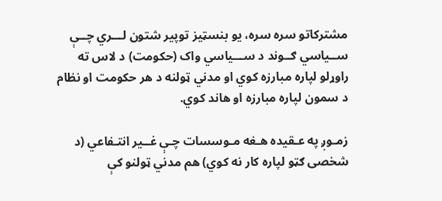مشترکاتو سره سره، يو بنسټيز توپير شتون لـــري چــې ســياسي ګــوند د ســـياسي واک (حکومت) د لاس ته راوړلو لپاره مبارزه کوي او مدني ټولنه د هر حکومت او نظام د سمون لپاره مبارزه او هاند کوي.

زمـوږ په عـقيده هـغه مـوسسات چـې غــير انتـفاعي (د شخصی ګټو لپاره کار نه کوي) هم مدني ټولنو کې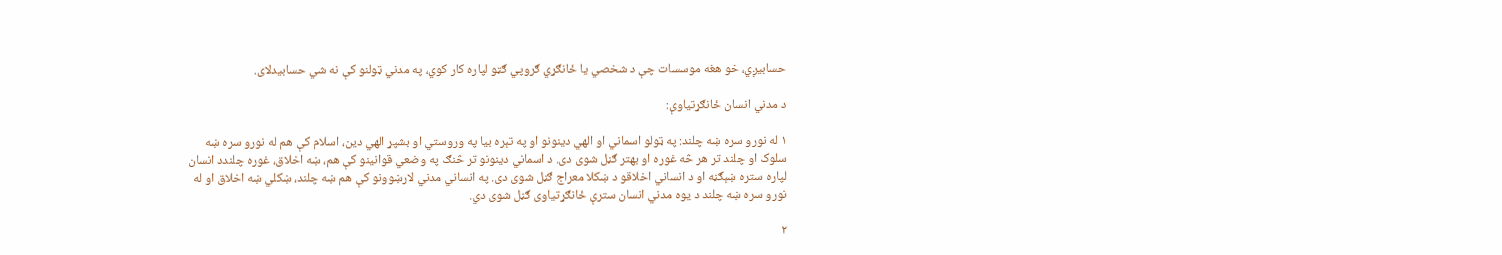حسابيږي، خو هغه موسسات چې د شخصي يا ځانګړي ګروپي ګټو لپاره کار کوي، په مدني ټولنو کې نه شي حسابيدلای.

د مدني انسان ځانګړتياوې:

۱ له نورو سره ښه چلند: په ټولو اسماني او الهي دينونو او په تېره بيا په وروستي او بشپړ الهي دين، اسلام کې هم له نورو سره ښه سلوک او چلند تر هر څه غوره او بهتر ګڼل شوی دی. د اسماني دينونو تر څنګ په وضعي قوانينو کې هم، ښه اخلاق، غوره چلندد انسان لپاره ستره ښېګڼه او د انساني اخلاقو د ښکلا معراج ګڼل شوی دی. په انساني مدني لارښوونو کې هم ښه چلند، ښکلي ښه اخلاق او له نورو سره ښه چلند د يوه مدني انسان سترې ځانګړتياوی ګڼل شوی دي.

۲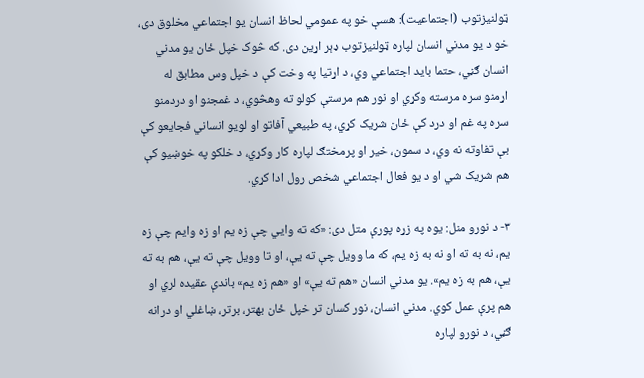ټولنيزتوب (اجتماعيت): هسې خو په عمومي لحاظ انسان يو اجتماعي مخلوق دی، خو د يو مدني انسان لپاره ټولنيزتوب ډېر اړين دی. که څوک خپل ځان يو مدني انسان ګڼي، حتما بايد اجتماعي وي، د اړتيا په وخت کې د خپل وس مطابق له اړمنو سره مرسته وکړي او نور هم مرستې کولو ته وهڅوي، د غمجنو او دردمنو سره په غم او درد کې ځان شريک کړي، په طبيعي آفاتو او لويو انساني فجايعو کې بې تفاوته نه وي، د سمون، خير او پرمختګ لپاره کار وکړي، د خلکو په خوښيو کې هم شريک شي او د يو فعال اجتماعي شخص رول ادا کړي.

۳- د نورو منل: يوه په زړه پورې متل دی: «که ته وايي چې زه يم او زه وايم چې زه يم، نه به ته او نه به زه يم، که ما وويل چې ته يې، او تا وويل چې ته يې، هم به ته يې، هم به زه يم». يو مدني انسان «هم ته يې» او «هم زه يم» باندې عقيده لري او هم پرې عمل کوي. مدني انسان، نور کسان تر خپل ځان بهتر، برتر، ښاغلي او درانه ګڼي، د نورو لپاره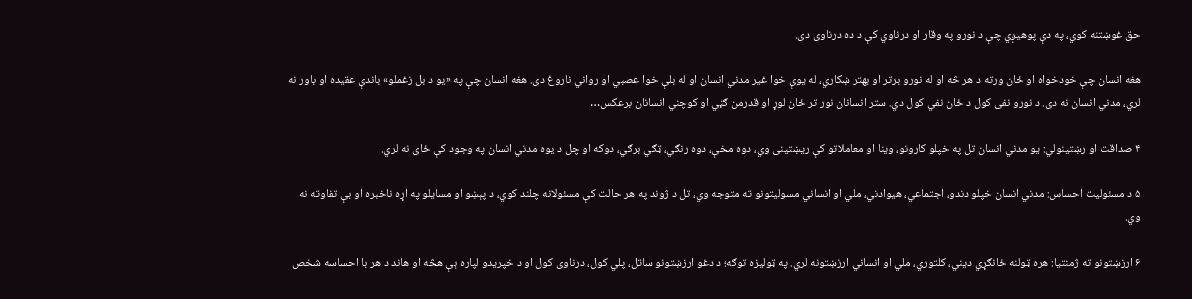حق غوښتنه کوي، په دې پوهيږي چې د نورو په وقار او درناوي کې د ده درناوی دی.

هغه انسان چې خودخواه او ځان ورته د هر څه او له نورو برتر او بهتر ښکاري، له يوې خوا غير مدني انسان او له بلې خوا عصبي او رواني ناروغ دی. هغه انسان چې په «يو د بل زغملو» باندې عقيده او باور نه لري، مدني انسان نه دی. د نورو نفی کول د ځان نفي کول دي. ستر انسانان نور تر ځان لوړ او قدرمن ګڼي او کوچني انسانان برعکس…

۴ صداقت او رښتينولي: يو مدني انسان تل په خپلو کارونو، وينا او معاملاتو کې ريښتينی وي، دوه مخې، دوه رنګي، ټګي برګي، دوکه او چل د يوه مدني انسان په وجود کې ځای نه لري.

۵ د مسئوليت احساس: مدني انسان خپلو دندو، اجتماعي، هيوادني، ملي او انساني مسوليتونو ته متوجه وي، تل د ژوند په هر حالت کې مسئولانه چلند کوي، د پېښو او مسايلو په اړه ناخبره او بې تفاوته نه وي.

۶ ارزښتونو ته ژمنتيا: هره ټولنه ځانګړي ديني، کلتوري، ملي او انساني ارزښتونه لري. په ټوليزه توګه؛ د دغو ارزښتونو ساتل، پلي کول، درناوی کول او د خپريدو لپاره ېې هڅه او هاند د هر با احساسه شخص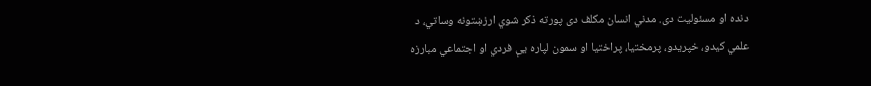دنده او مسئوليت دی. مدني انسان مکلف دی پورته ذکر شوي ارزښتونه وساتي، د علمي کيدو، خپريدو، پرمختيا، پراختيا او سمون لپاره يې فردي او اجتماعي مبارزه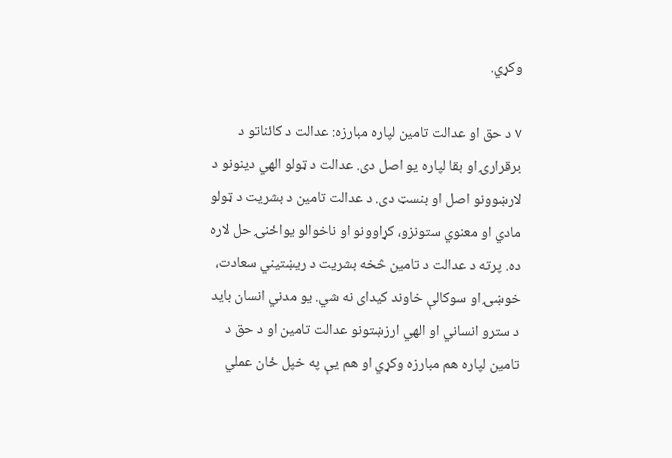وکړي.

۷ د حق او عدالت تامين لپاره مبارزه: عدالت د کائناتو د برقرارۍ او بقا لپاره يو اصل دی. عدالت د ټولو الهي دينونو د لارښوونو اصل او بنسټ دی. د عدالت تامين د بشريت د ټولو مادي او معنوي ستونزو، کړاوونو او ناخوالو يواځنۍ حل لاره ده. پرته د عدالت د تامين څخه بشريت د ريښتيني سعادت، خوښۍ او سوکالې خاوند کيدای نه شي. يو مدني انسان بايد د سترو انساني او الهي ارزښتونو عدالت تامين او د حق د تامين لپاره هم مبارزه وکړي او هم يې په خپل ځان عملي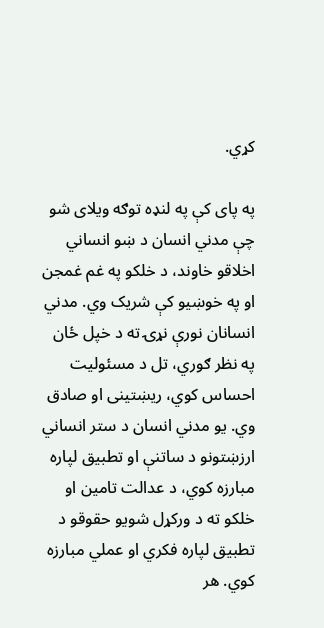کړي.

په پای کې په لنډه توګه ويلای شو چې مدني انسان د ښو انساني اخلاقو خاوند، د خلکو په غم غمجن او په خوښيو کې شريک وي. مدني انسانان نورې نړۍ ته د خپل ځان په نظر ګوري، تل د مسئوليت احساس کوي، ريښتينی او صادق وي. يو مدني انسان د ستر انساني ارزښتونو د ساتنې او تطبيق لپاره مبارزه کوي، د عدالت تامين او خلکو ته د ورکړل شويو حقوقو د تطبيق لپاره فکري او عملي مبارزه کوي. هر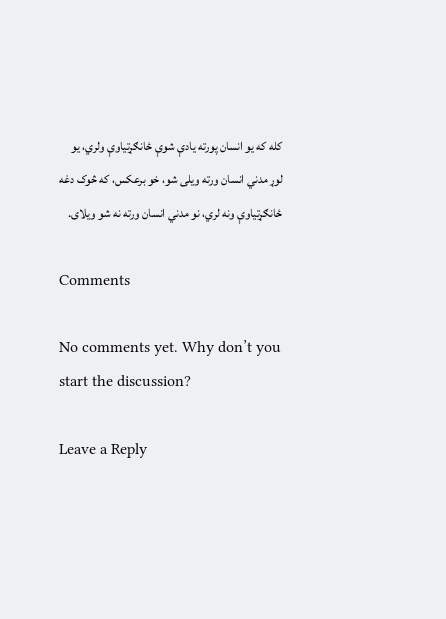کله که يو انسان پورته يادې شوې ځانګړتياوې ولري، يو لوړ مدني انسان ورته ويلی شو، خو برعکس، که څوک دغه ځانګړتياوې ونه لري، نو مدني انسان ورته نه شو ويلای.

Comments

No comments yet. Why don’t you start the discussion?

Leave a Reply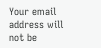Your email address will not be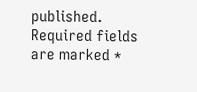published. Required fields are marked *